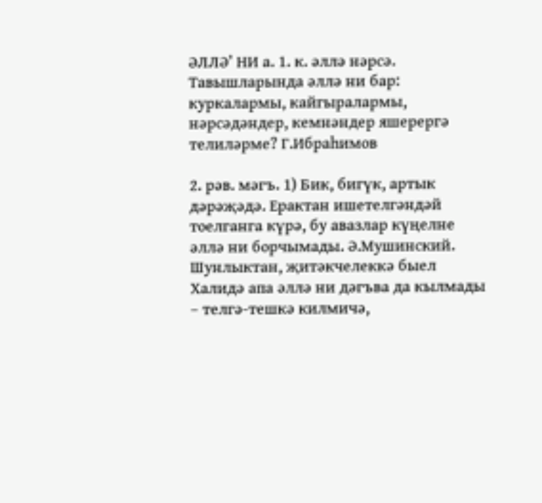ӘЛЛӘ’ НИ а. 1. к. әллә нәрсә. Тавышларында әллә ни бар: куркалармы, кайгыралармы, нәрсәдәндер, кемнәндер яшерергә телиләрме? Г.Ибраһимов

2. рәв. мәгъ. 1) Бик, бигүк, артык дәрәҗәдә. Ерактан ишетелгәндәй тоелганга күрә, бу авазлар күңелне әллә ни борчымады. Ә.Мушинский. Шунлыктан, җитәкчелеккә быел Халидә апа әллә ни дәгъва да кылмады – телгә-тешкә килмичә,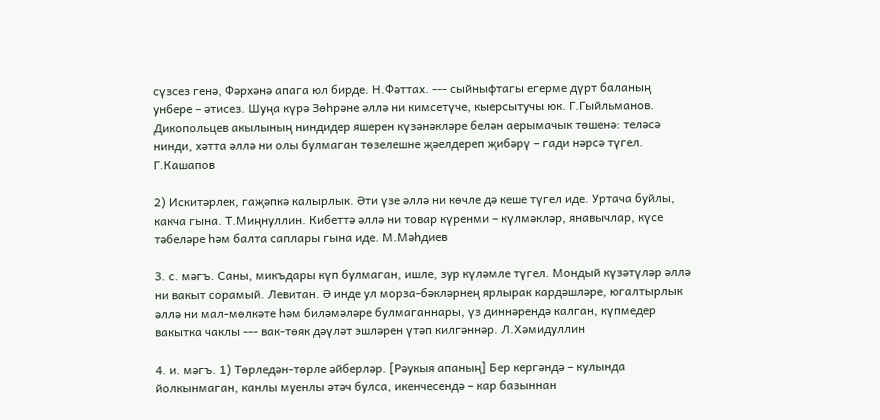сүзсез генә, Фәрхәнә апага юл бирде. Н.Фәттах. --- сыйныфтагы егерме дүрт баланың унбере – әтисез. Шуңа күрә Зөһрәне әллә ни кимсетүче, кыерсытучы юк. Г.Гыйльманов. Дикопольцев акылының ниндидер яшерен күзәнәкләре белән аерымачык төшенә: теләсә нинди, хәтта әллә ни олы булмаган төзелешне җәелдереп җибәрү – гади нәрсә түгел. Г.Кашапов

2) Искитәрлек, гаҗәпкә калырлык. Әти үзе әллә ни көчле дә кеше түгел иде. Уртача буйлы, какча гына. Т.Миңнуллин. Кибеттә әллә ни товар күренми – күлмәкләр, янавычлар, күсе тәбеләре һәм балта саплары гына иде. М.Мәһдиев

3. с. мәгъ. Саны, микъдары күп булмаган, ишле, зур күләмле түгел. Мондый күзәтүләр әллә ни вакыт сорамый. Левитан. Ә инде ул морза-бәкләрнең ярлырак кардәшләре, югалтырлык әллә ни мал-мөлкәте һәм биләмәләре булмаганнары, үз диннәрендә калган, күпмедер вакытка чаклы --- вак-төяк дәүләт эшләрен үтәп килгәннәр. Л.Хәмидуллин

4. и. мәгъ. 1) Төрледән-төрле әйберләр. [Рәукыя апаның] Бер кергәндә – кулында йолкынмаган, канлы муенлы әтәч булса, икенчесендә – кар базыннан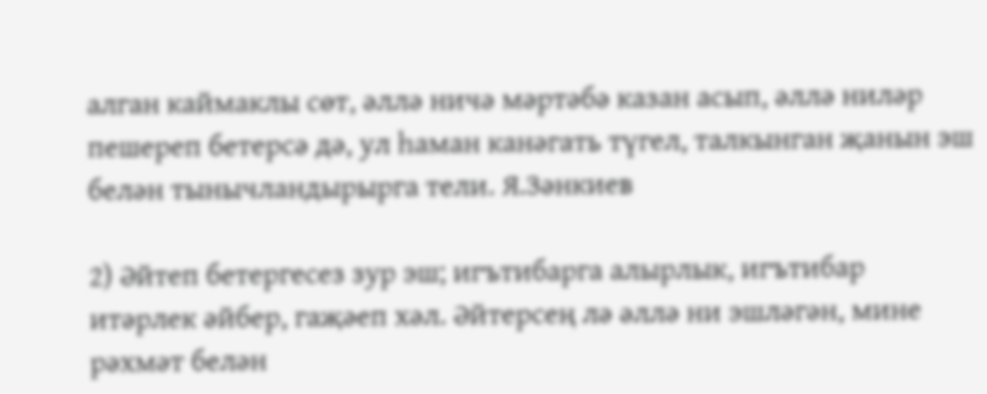алган каймаклы сөт, әллә ничә мәртәбә казан асып, әллә ниләр пешереп бетерсә дә, ул һаман канәгать түгел, талкынган җанын эш белән тынычландырырга тели. Я.Зәнкиев

2) Әйтеп бетергесез зур эш; игътибарга алырлык, игътибар итәрлек әйбер, гаҗәеп хәл. Әйтерсең лә әллә ни эшләгән, мине рәхмәт белән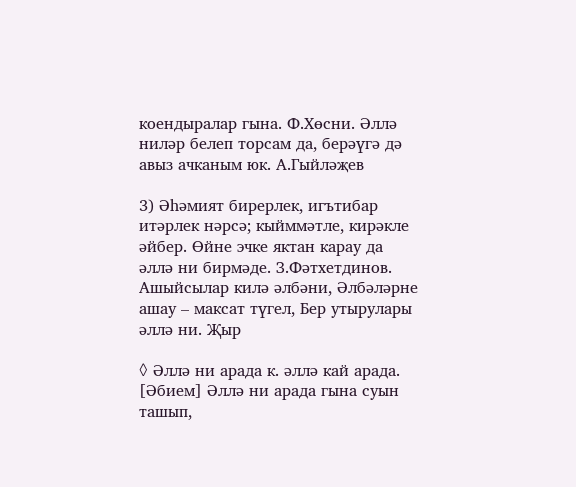коендыралар гына. Ф.Хөсни. Әллә ниләр белеп торсам да, берәүгә дә авыз ачканым юк. А.Гыйләҗев

3) Әһәмият бирерлек, игътибар итәрлек нәрсә; кыйммәтле, кирәкле әйбер. Өйне эчке яктан карау да әллә ни бирмәде. З.Фәтхетдинов. Ашыйсылар килә әлбәни, Әлбәләрне ашау – максат түгел, Бер утырулары әллә ни. Җыр

◊ Әллә ни арада к. әллә кай арада. [Әбием] Әллә ни арада гына суын ташып,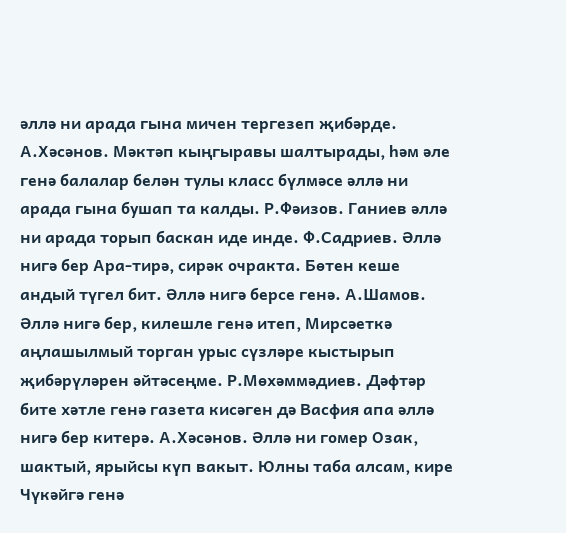әллә ни арада гына мичен тергезеп җибәрде. А.Хәсәнов. Мәктәп кыңгыравы шалтырады, һәм әле генә балалар белән тулы класс бүлмәсе әллә ни арада гына бушап та калды. Р.Фәизов. Ганиев әллә ни арада торып баскан иде инде. Ф.Садриев. Әллә нигә бер Ара-тирә, сирәк очракта. Бөтен кеше андый түгел бит. Әллә нигә берсе генә. А.Шамов. Әллә нигә бер, килешле генә итеп, Мирсәеткә аңлашылмый торган урыс сүзләре кыстырып җибәрүләрен әйтәсеңме. Р.Мөхәммәдиев. Дәфтәр бите хәтле генә газета кисәген дә Васфия апа әллә нигә бер китерә. А.Хәсәнов. Әллә ни гомер Озак, шактый, ярыйсы күп вакыт. Юлны таба алсам, кире Чүкәйгә генә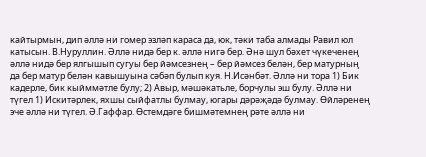кайтырмын, дип әллә ни гомер эзләп караса да, юк, тәки таба алмады Равил юл катысын. В.Нуруллин. Әллә нидә бер к. әллә нигә бер. Әнә шул бәхет чүкеченең әллә нидә бер ялгышып сугуы бер йәмсезнең – бер йәмсез белән, бер матурның да бер матур белән кавышуына сәбәп булып куя. Н.Исәнбәт. Әллә ни тора 1) Бик кадерле, бик кыйммәтле булу; 2) Авыр, мәшәкатьле, борчулы эш булу. Әллә ни түгел 1) Искитәрлек, яхшы сыйфатлы булмау, югары дәрәҗәдә булмау. Өйләренең эче әллә ни түгел. Ә.Гаффар. Өстемдәге бишмәтемнең рәте әллә ни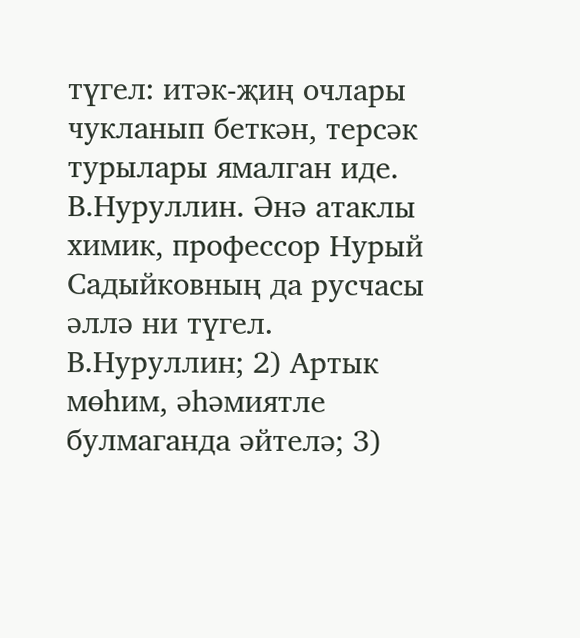түгел: итәк-җиң очлары чукланып беткән, терсәк турылары ямалган иде. В.Нуруллин. Әнә атаклы химик, профессор Нурый Садыйковның да русчасы әллә ни түгел. В.Нуруллин; 2) Артык мөһим, әһәмиятле булмаганда әйтелә; 3)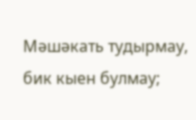Мәшәкать тудырмау, бик кыен булмау;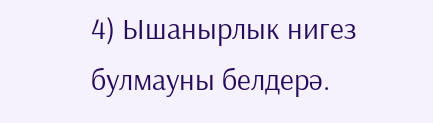4) Ышанырлык нигез булмауны белдерә.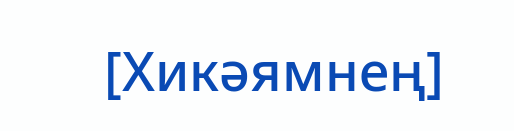[Хикәямнең]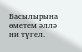Басылырына өметем әллә ни түгел.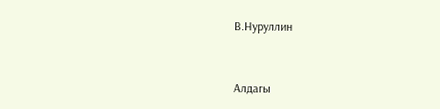В.Нуруллин



Алдагы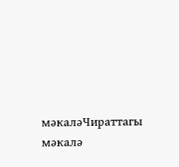мәкаләЧираттагы мәкалә